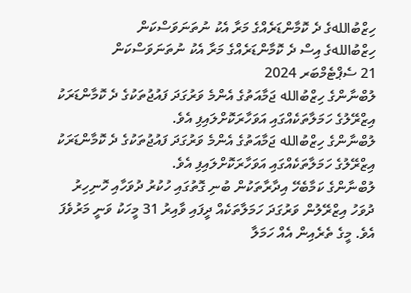ހިޒްބުاللهގެ ދެ ކޮމާންޑަރެއްގެ މަރާ އެކު ނުތަނަވަސްކަން
ހިޒްބުاللهގެ އިސް ދެ ކޮމާންޑަރެއްގެ މަރާ އެކު ނުތަނަވަސްކަން
21 ސެޕްޓެމްބަރ 2024
ލުބްނާންގެ ހިޒްބުالله ޖަމާއަތުގެ އެންމެ ވަރުގަދަ ފައުޖުތަކުގެ ދެ ކޮމާންޑަރަކު އިޒްރޭލުގެ ހަމަލާތަކެއްގައި އަވަހާރަކޮށްލައިފި އެވެ.
ލުބްނާންގެ ހިޒްބުالله ޖަމާއަތުގެ އެންމެ ވަރުގަދަ ފައުޖުތަކުގެ ދެ ކޮމާންޑަރަކު އިޒްރޭލުގެ ހަމަލާތަކެއްގައި އަވަހާރަކޮށްލައިފި އެވެ.
ލުބްނާންގެ ކަމާބެހޭ އިދާރާތަކުން ބުނި ގޮތުގައި ހުކުރު ދުވަހާއި ހޮނިހިރު ދުވަހު އިޒްރޭލުން ވަރުގަދަ ހަމަލާތަކެއް ދީފައި ވާއިރު 31 މީހަކު ވަނީ މަރުވެފަ އެވެ. މީގެ ތެރެއިން އެއް ހަމަލާ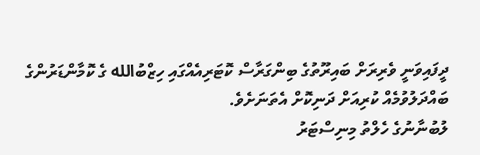ދީފައިވަނީ ވެރިރަށް ބައިރޫތުގެ ބިންގަރާސް ކޮޓަރިއެއްގައި ހިޒްބުالله ގެ ކޮމާންޑަރުންގެ ބައްދަލުވުމެއް ކުރިއަށް ދަނިކޮށް އެތަނަށެވެ.
ލުބުނާނުގެ ހެލްތު މިނިސްޓަރު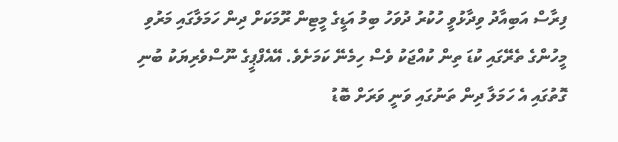ފިރާސް އަބިއާދު ވިދާޅުވީ ހުކުރު ދުވަހު ބިމު އަޑީގެ މީޓިން ރޫމަކަށް ދިން ހަމަލާގައި މަރުވި މީހުންގެ ތެރޭގައި ކުޑަ ތިން ކުއްޖަކު ވެސް ހިމެނޭ ކަމަށެވެ. އޭއެފްޕީގެ ނޫސްވެރިޔަކު ބުނި ގޮތުގައި އެ ހަމަލާ ދިން ތަނުގައި ވަނީ ވަރަށް ބޮޑު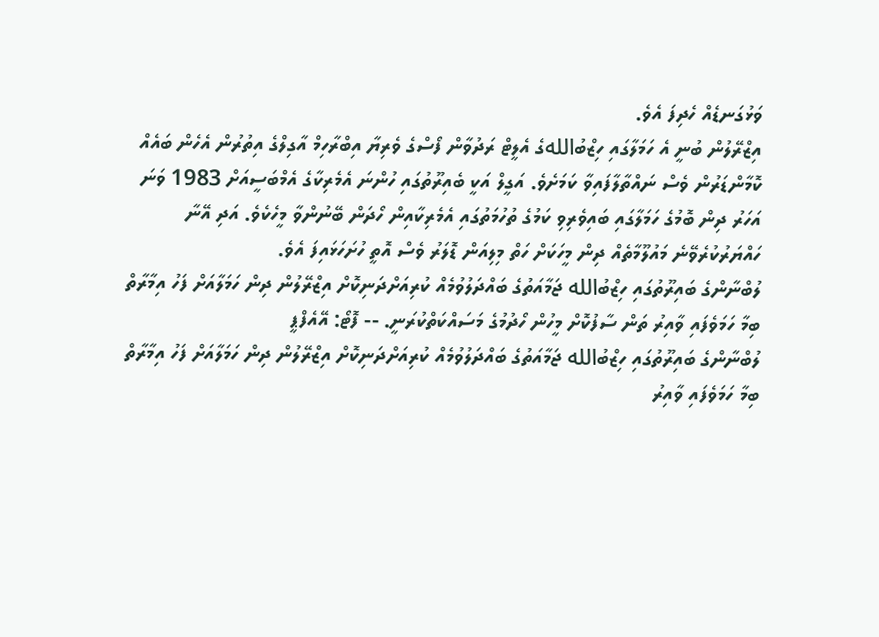ވަޅުގަނޑެއް ހެދިފަ އެވެ.
އިޒްރޭލުން ބުނީ އެ ހަމަލާގައި ހިޒްބުاللهގެ އެލީޓް ރަދުވާން ފޯސްގެ ވެރިޔާ އިބްރާހިމް އާގިލްގެ އިތުރުން އެހެން ބައެއް ކޮމާންޑަރުން ވެސް ނައްތާލާފައިވާ ކަމަށެވެ. އަގީލް އަކީ ބެއިރޫތުގައި ހުންނަ އެމެރިކާގެ އެމްބަސީއަށް 1983 ވަނަ އަހަރު ދިން ބޮމުގެ ހަމަލާގައި ބައިވެރިވި ކަމުގެ ތުހުމަތުގައި އެމެރިކާއިން ހޯދަން ބޭނުންވާ މީހެކެވެ. އަދި އޭނާ ހައްޔަރުކުރެވޭނެ މައުލޫމާތެއް ދިން މީހަކަށް ހަތް މިލިއަން ޑޮލަރު ވެސް އޮތީ ހުށަހަޅައިފަ އެވެ.
ލުބްނާންގެ ބައިރޫތުގައި ހިޒްބުالله ޖަމާއަތުގެ ބައްދަލުވުމެއް ކުރިއަށްދަނިކޮށް އިޒްރޭލުން ދިން ހަމަލާއަށް ފަހު އިމާރާތް ބިމާ ހަމަވެފައި ވާއިރު ތަން ސާފުކޮށް މީހުން ހޯދުމުގެ މަސައްކަތްކުރަނީ. -- ފޮޓޯ: އޭއެފްޕީ
ލުބްނާންގެ ބައިރޫތުގައި ހިޒްބުالله ޖަމާއަތުގެ ބައްދަލުވުމެއް ކުރިއަށްދަނިކޮށް އިޒްރޭލުން ދިން ހަމަލާއަށް ފަހު އިމާރާތް ބިމާ ހަމަވެފައި ވާއިރު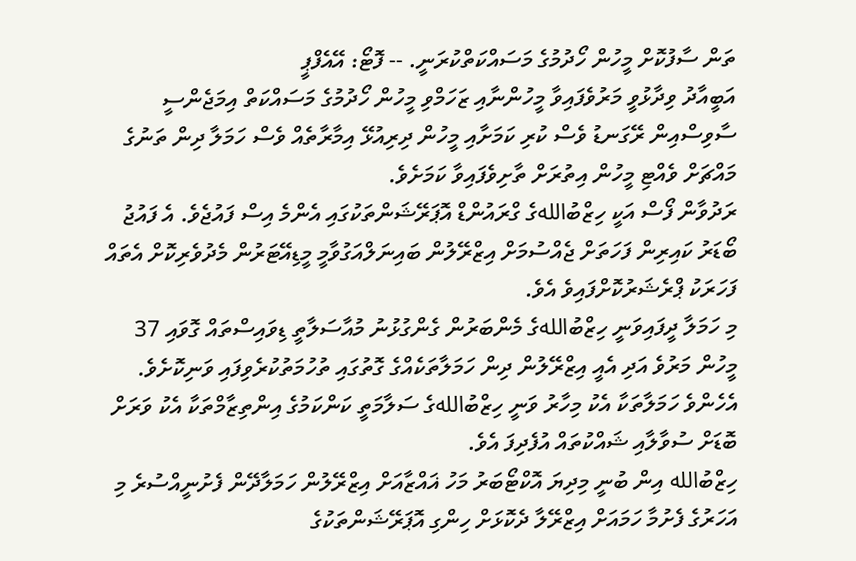ތަން ސާފުކޮށް މީހުން ހޯދުމުގެ މަސައްކަތްކުރަނީ. -- ފޮޓޯ: އޭއެފްޕީ
އަބީއާދު ވިދާޅުވީ މަރުވެފައިވާ މީހުންނާއި ޒަހަމްވި މީހުން ހޯދުމުގެ މަސައްކަތް އިމަޖެންސީ ސާވިސްއިން ރޭގަނޑު ވެސް ކުރި ކަމަށާއި މީހުން ދިރިއުޅޭ އިމާރާތެއް ވެސް ހަމަލާ ދިން ތަނުގެ މައްޗަށް ވެއްޓި މީހުން އިތުރަށް ތާށިވެފައިވާ ކަމަށެވެ.
ރަދުވާން ފޯސް އަކީ ހިޒްބުاللهގެ ގްރައުންޑް އޮޕަރޭޝަންތަކުގައި އެންމެ އިސް ފައުޖެވެ. އެ ފައުޖު ބޯޑަރު ކައިރިން ފަހަތަށް ޖެއްސުމަށް އިޒްރޭލުން ބައިނަލްއަގުވާމީ މީޑިއޭޓަރުން މެދުވެރިކޮށް އެތައް ފަހަރަކު ޕްރެޝަރުކޮށްފައިވެ އެވެ.
މި ހަމަލާ ދީފައިވަނީ ހިޒްބުاللهގެ މެންބަރުން ގެންގުޅުނު މުއާސަލާތީ ޑިވައިސްތައް ގޮވައި 37 މީހުން މަރުވެ އަދި އެއީ އިޒްރޭލުން ދިން ހަމަލާތަކެއްގެ ގޮތުގައި ތުހުމަތުކުރެވިފައި ވަނިކޮށެވެ. އެހެންވެ ހަމަލާތަކާ އެކު މިހާރު ވަނީ ހިޒްބުاللهގެ ސަލާމަތީ ކަންކަމުގެ އިންތިޒާމްތަކާ އެކު ވަރަށް ބޮޑަށް ސުވާލާއި ޝައްކުތައް އުފެދިފަ އެވެ.
ހިޒްބުالله އިން ބުނީ މިދިޔަ އޮކްޓޯބަރު މަހު ޣައްޒާއަށް އިޒްރޭލުން ހަމަލާދޭން ފެށުނީއްސުރެ މި އަހަރުގެ ފެށުމާ ހަމައަށް އިޒްރޭލާ ދެކޮޅަށް ހިންގި އޮޕަރޭޝަންތަކުގެ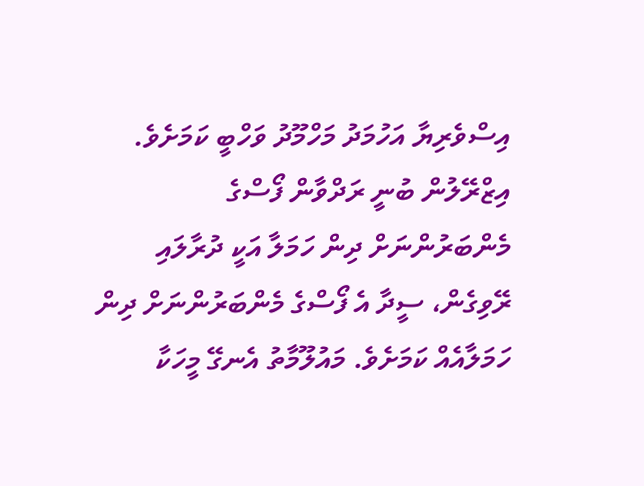އިސްވެރިޔާ އަހުމަދު މަހްމޫދު ވަހްބީ ކަމަށެވެ.
އިޒްރޭލުން ބުނީ ރަދްވާން ފޯސްގެ މެންބަރުންނަށް ދިން ހަމަލާ އަކީ ދުރާލައި ރޭވިގެން، ސީދާ އެ ފޯސްގެ މެންބަރުންނަށް ދިން ހަމަލާއެއް ކަމަށެވެ. މައުލޫމާތު އެނގޭ މީހަކާ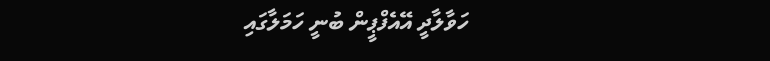ހަވާލާދީ އޭއެފްޕީން ބުނީ ހަމަލާގައި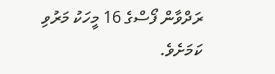ރަދްވާން ފޯސްގެ 16 މީހަކު މަރުވި ކަމަށެވެ.